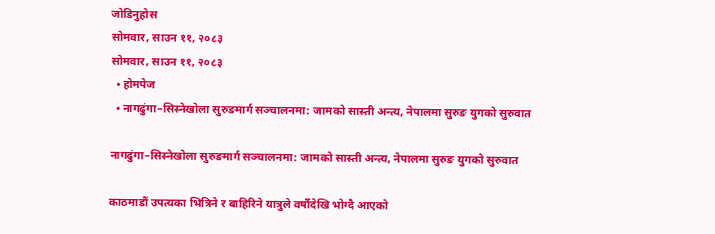जोडिनुहोस
सोमवार, साउन ११, २०८३
सोमवार, साउन ११, २०८३
  • होमपेज
  • नागढुंगा–सिस्नेखोला सुरुङमार्ग सञ्चालनमा: जामको सास्ती अन्त्य, नेपालमा सुरुङ युगको सुरुवात

नागढुंगा–सिस्नेखोला सुरुङमार्ग सञ्चालनमा: जामको सास्ती अन्त्य, नेपालमा सुरुङ युगको सुरुवात

काठमाडौं उपत्यका भित्रिने र बाहिरिने यात्रुले वर्षौंदेखि भोग्दै आएको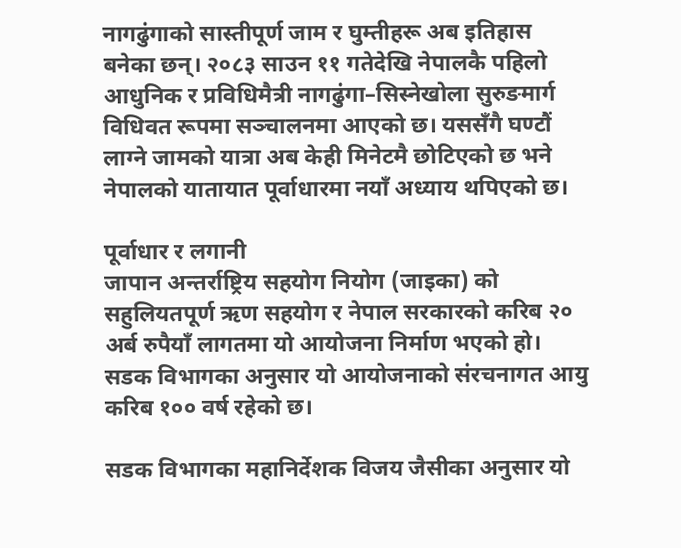नागढुंगाको सास्तीपूर्ण जाम र घुम्तीहरू अब इतिहास बनेका छन्। २०८३ साउन ११ गतेदेखि नेपालकै पहिलो आधुनिक र प्रविधिमैत्री नागढुंगा–सिस्नेखोला सुरुङमार्ग विधिवत रूपमा सञ्चालनमा आएको छ। यससँगै घण्टौं लाग्ने जामको यात्रा अब केही मिनेटमै छोटिएको छ भने नेपालको यातायात पूर्वाधारमा नयाँ अध्याय थपिएको छ।

पूर्वाधार र लगानी
जापान अन्तर्राष्ट्रिय सहयोग नियोग (जाइका) को सहुलियतपूर्ण ऋण सहयोग र नेपाल सरकारको करिब २० अर्ब रुपैयाँ लागतमा यो आयोजना निर्माण भएको हो। सडक विभागका अनुसार यो आयोजनाको संरचनागत आयु करिब १०० वर्ष रहेको छ।

सडक विभागका महानिर्देशक विजय जैसीका अनुसार यो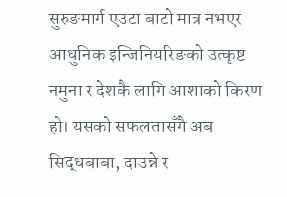सुरुङमार्ग एउटा बाटो मात्र नभएर आधुनिक इन्जिनियरिङको उत्कृष्ट नमुना र देशकै लागि आशाको किरण हो। यसको सफलतासँगै अब सिद्धबाबा, दाउन्ने र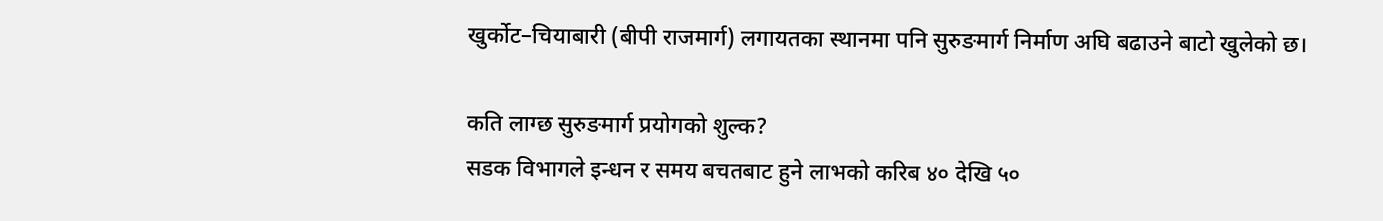खुर्कोट–चियाबारी (बीपी राजमार्ग) लगायतका स्थानमा पनि सुरुङमार्ग निर्माण अघि बढाउने बाटो खुलेको छ।

कति लाग्छ सुरुङमार्ग प्रयोगको शुल्क?
सडक विभागले इन्धन र समय बचतबाट हुने लाभको करिब ४० देखि ५०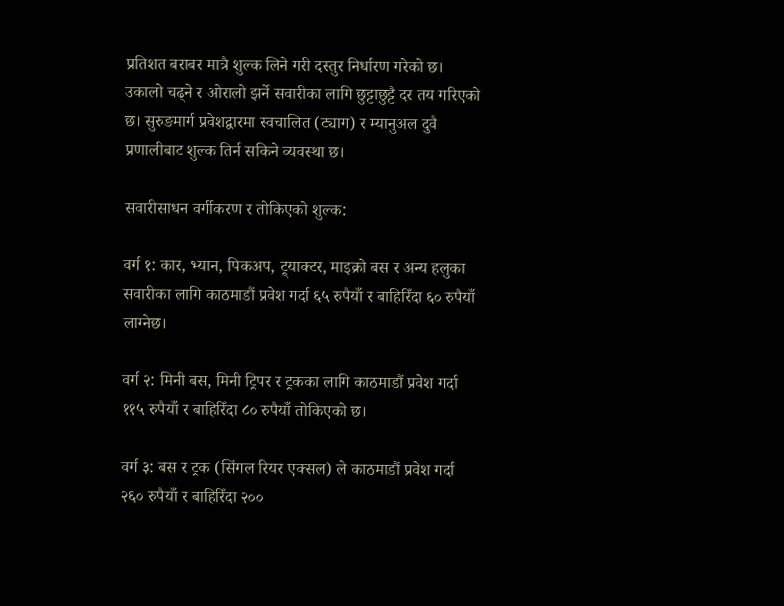प्रतिशत बराबर मात्रै शुल्क लिने गरी दस्तुर निर्धारण गरेको छ। उकालो चढ्ने र ओरालो झर्ने सवारीका लागि छुट्टाछुट्टै दर तय गरिएको छ। सुरुङमार्ग प्रवेशद्वारमा स्वचालित (ट्याग) र म्यानुअल दुवै प्रणालीबाट शुल्क तिर्न सकिने व्यवस्था छ।

सवारीसाधन वर्गीकरण र तोकिएको शुल्क:

वर्ग १: कार, भ्यान, पिकअप, ट्र्याक्टर, माइक्रो बस र अन्य हलुका सवारीका लागि काठमाडौं प्रवेश गर्दा ६५ रुपैयाँ र बाहिरिँदा ६० रुपैयाँ लाग्नेछ।

वर्ग २: मिनी बस, मिनी ट्रिपर र ट्रकका लागि काठमाडौं प्रवेश गर्दा ११५ रुपैयाँ र बाहिरिँदा ८० रुपैयाँ तोकिएको छ।

वर्ग ३: बस र ट्रक (सिंगल रियर एक्सल) ले काठमाडौं प्रवेश गर्दा २६० रुपैयाँ र बाहिरिँदा २००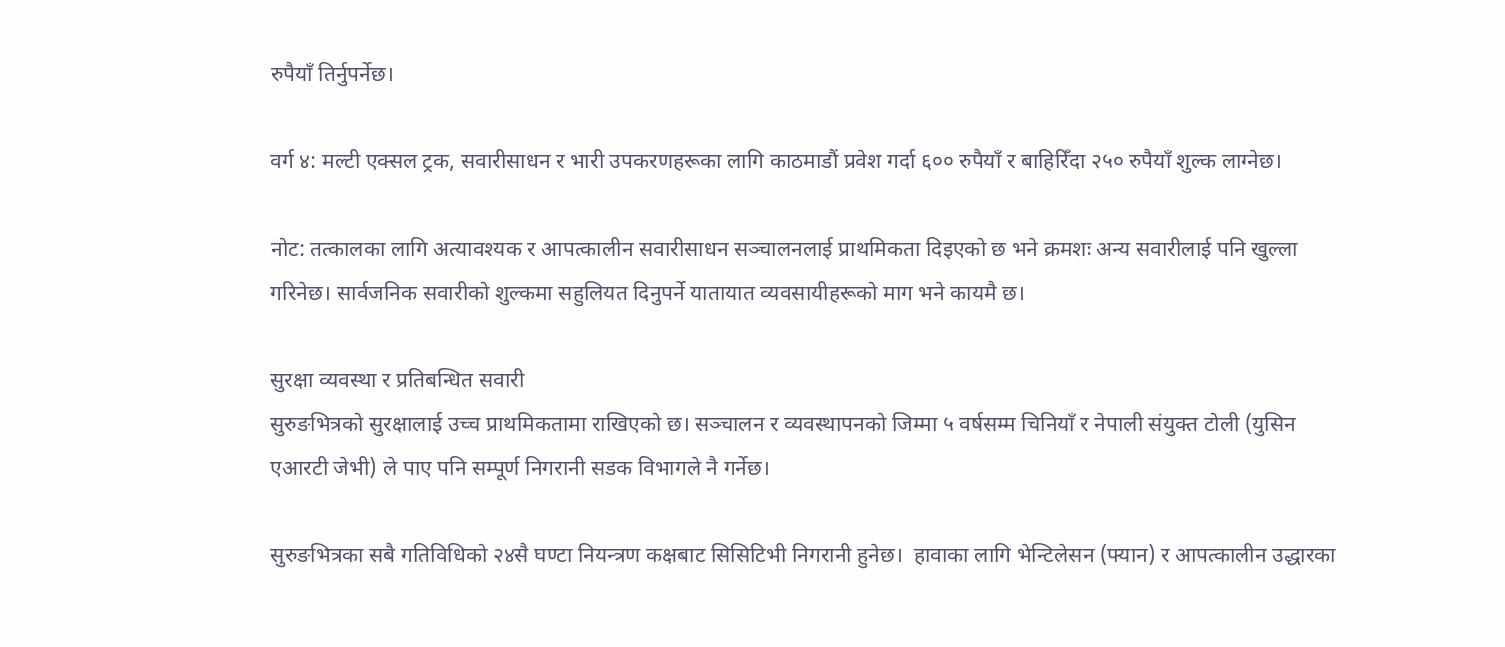रुपैयाँ तिर्नुपर्नेछ।

वर्ग ४: मल्टी एक्सल ट्रक, सवारीसाधन र भारी उपकरणहरूका लागि काठमाडौं प्रवेश गर्दा ६०० रुपैयाँ र बाहिरिँदा २५० रुपैयाँ शुल्क लाग्नेछ।

नोट: तत्कालका लागि अत्यावश्यक र आपत्कालीन सवारीसाधन सञ्चालनलाई प्राथमिकता दिइएको छ भने क्रमशः अन्य सवारीलाई पनि खुल्ला गरिनेछ। सार्वजनिक सवारीको शुल्कमा सहुलियत दिनुपर्ने यातायात व्यवसायीहरूको माग भने कायमै छ।

सुरक्षा व्यवस्था र प्रतिबन्धित सवारी
सुरुङभित्रको सुरक्षालाई उच्च प्राथमिकतामा राखिएको छ। सञ्चालन र व्यवस्थापनको जिम्मा ५ वर्षसम्म चिनियाँ र नेपाली संयुक्त टोली (युसिन एआरटी जेभी) ले पाए पनि सम्पूर्ण निगरानी सडक विभागले नै गर्नेछ।

सुरुङभित्रका सबै गतिविधिको २४सै घण्टा नियन्त्रण कक्षबाट सिसिटिभी निगरानी हुनेछ।  हावाका लागि भेन्टिलेसन (फ्यान) र आपत्कालीन उद्धारका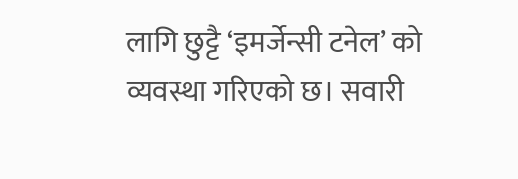लागि छुट्टै ‘इमर्जेन्सी टनेल’ को व्यवस्था गरिएको छ। सवारी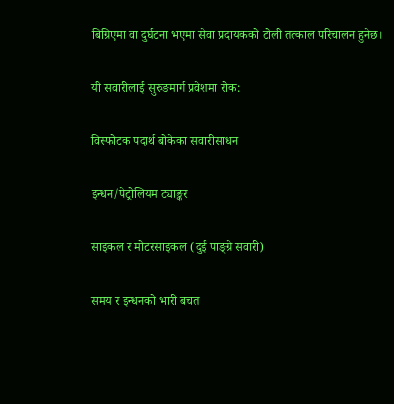बिग्रिएमा वा दुर्घटना भएमा सेवा प्रदायकको टोली तत्काल परिचालन हुनेछ।

यी सवारीलाई सुरुङमार्ग प्रवेशमा रोक:

विस्फोटक पदार्थ बोकेका सवारीसाधन

इन्धन/पेट्रोलियम ट्याङ्कर

साइकल र मोटरसाइकल (दुई पाङ्ग्रे सवारी)

समय र इन्धनको भारी बचत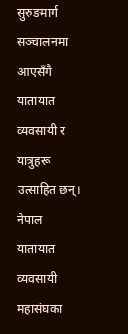सुरुङमार्ग सञ्चालनमा आएसँगै यातायात व्यवसायी र यात्रुहरू उत्साहित छन्। नेपाल यातायात व्यवसायी महासंघका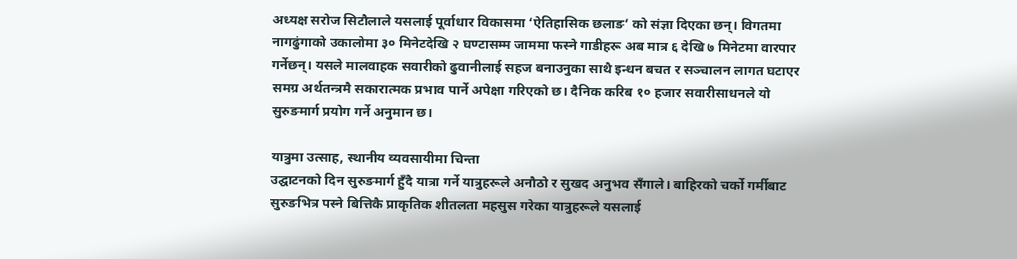अध्यक्ष सरोज सिटौलाले यसलाई पूर्वाधार विकासमा ‘ऐतिहासिक छलाङ’ को संज्ञा दिएका छन्। विगतमा नागढुंगाको उकालोमा ३० मिनेटदेखि २ घण्टासम्म जाममा फस्ने गाडीहरू अब मात्र ६ देखि ७ मिनेटमा वारपार गर्नेछन्। यसले मालवाहक सवारीको ढुवानीलाई सहज बनाउनुका साथै इन्धन बचत र सञ्चालन लागत घटाएर समग्र अर्थतन्त्रमै सकारात्मक प्रभाव पार्ने अपेक्षा गरिएको छ। दैनिक करिब १० हजार सवारीसाधनले यो सुरुङमार्ग प्रयोग गर्ने अनुमान छ।

यात्रुमा उत्साह, स्थानीय व्यवसायीमा चिन्ता
उद्घाटनको दिन सुरुङमार्ग हुँदै यात्रा गर्ने यात्रुहरूले अनौठो र सुखद अनुभव सँगाले। बाहिरको चर्को गर्मीबाट सुरुङभित्र पस्ने बित्तिकै प्राकृतिक शीतलता महसुस गरेका यात्रुहरूले यसलाई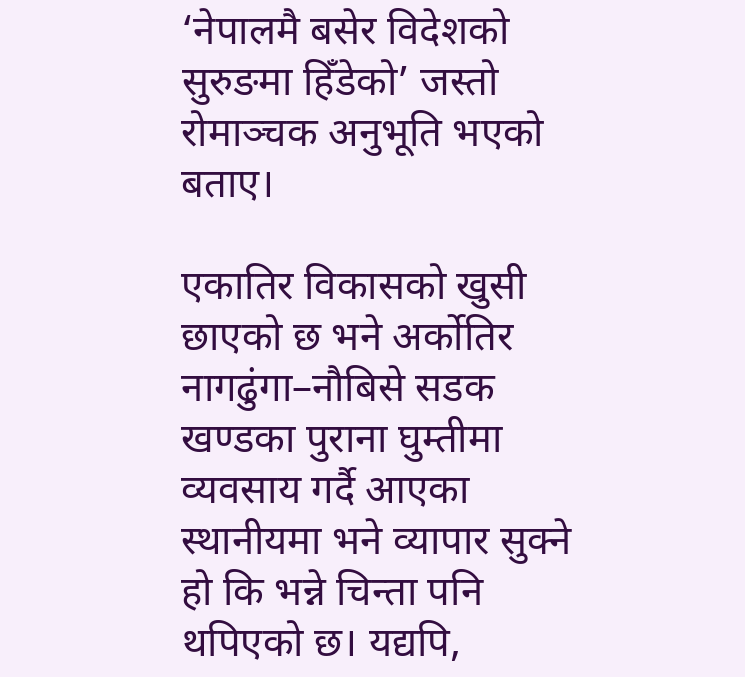‘नेपालमै बसेर विदेशको सुरुङमा हिँडेको’ जस्तो रोमाञ्चक अनुभूति भएको बताए।

एकातिर विकासको खुसी छाएको छ भने अर्कोतिर नागढुंगा–नौबिसे सडक खण्डका पुराना घुम्तीमा व्यवसाय गर्दै आएका स्थानीयमा भने व्यापार सुक्ने हो कि भन्ने चिन्ता पनि थपिएको छ। यद्यपि,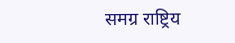समग्र राष्ट्रिय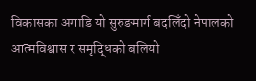विकासका अगाडि यो सुरुङमार्ग बदलिँदो नेपालको आत्मविश्वास र समृद्धिको बलियो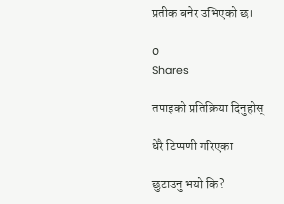प्रतीक बनेर उभिएको छ।

0
Shares

तपाइको प्रतिक्रिया दिनुहोस्

धेरै टिप्पणी गरिएका

छुटाउनु भयो कि?